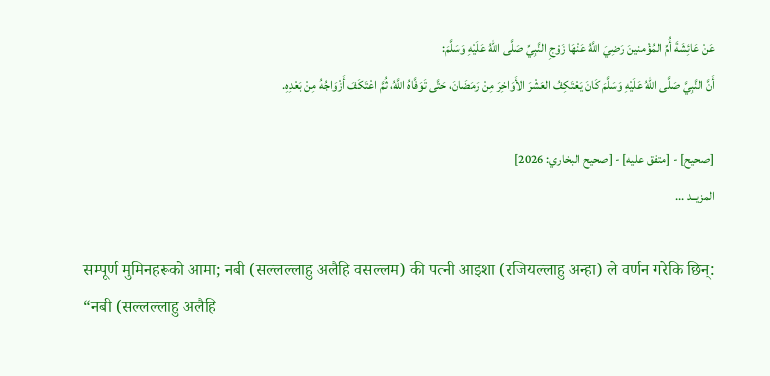عَنْ عَائِشَةَ أُمِّ المُؤْمنينَ رَضِيَ اللَّهُ عَنْهَا زَوْجِ النَّبِيِّ صَلَّى اللهُ عَلَيْهِ وَسَلَّمَ:
أَنَّ النَّبِيَّ صَلَّى اللهُ عَلَيْهِ وَسَلَّمَ كَانَ يَعْتَكِفُ العَشْرَ الأَوَاخِرَ مِنْ رَمَضَانَ، حَتَّى تَوَفَّاهُ اللَّهُ، ثُمَّ اعْتَكَفَ أَزْوَاجُهُ مِنْ بَعْدِهِ.

[صحيح] - [متفق عليه] - [صحيح البخاري: 2026]
المزيــد ...

सम्पूर्ण मुमिनहरूको आमा; नबी (सल्लल्लाहु अलैहि वसल्लम) की पत्नी आइशा (रजियल्लाहु अन्हा) ले वर्णन गरेकि छिन्:
“नबी (सल्लल्लाहु अलैहि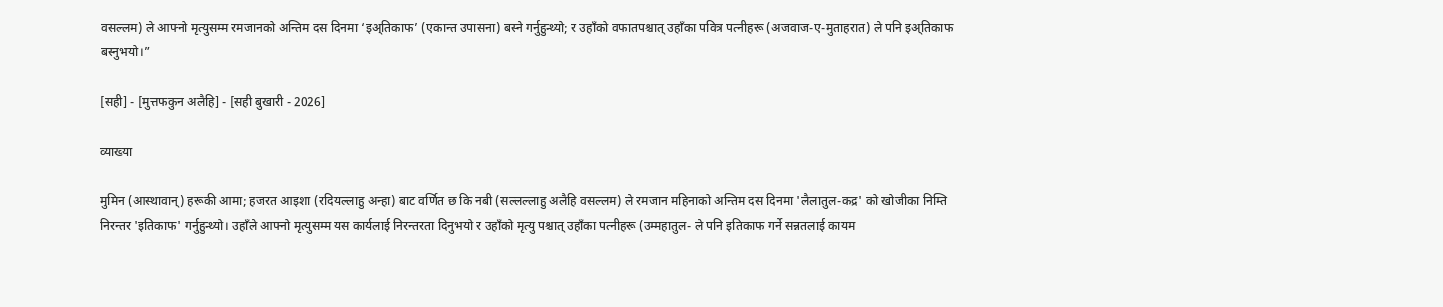वसल्लम) ले आफ्नो मृत्युसम्म रमजानको अन्तिम दस दिनमा ‘इअ्तिकाफ’ (एकान्त उपासना) बस्ने गर्नुहुन्थ्यो; र उहाँको वफातपश्चात् उहाँका पवित्र पत्नीहरू (अजवाज-ए-मुताहरात) ले पनि इअ्तिकाफ बस्नुभयो।”

[सही] - [मुत्तफकुन अलैहि] - [सही बुखारी - 2026]

व्याख्या

मुमिन (आस्थावान्) हरूकी आमा; हजरत आइशा (रदियल्लाहु अन्हा) बाट वर्णित छ कि नबी (सल्लल्लाहु अलैहि वसल्लम) ले रमजान महिनाको अन्तिम दस दिनमा 'लैलातुल-कद्र' को खोजीका निम्ति निरन्तर 'इतिकाफ' गर्नुहुन्थ्यो। उहाँले आफ्नो मृत्युसम्म यस कार्यलाई निरन्तरता दिनुभयो र उहाँको मृत्यु पश्चात् उहाँका पत्नीहरू (उम्महातुल- ले पनि इतिकाफ गर्ने सन्नतलाई कायम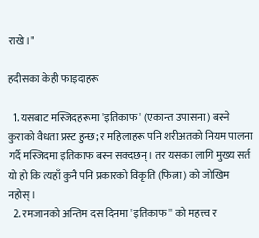राखे।"

हदीसका केही फाइदाहरू

  1. यसबाट मस्जिदहरूमा 'इतिकाफ' (एकान्त उपासना) बस्ने कुराको वैधता प्रस्ट हुन्छ; र महिलाहरू पनि शरीअतको नियम पालना गर्दै मस्जिदमा इतिकाफ बस्न सक्दछन्। तर यसका लागि मुख्य सर्त यो हो कि त्यहाँ कुनै पनि प्रकारको विकृति (फित्ना) को जोखिम नहोस्।
  2. रमजानको अन्तिम दस दिनमा 'इतिकाफ'' को महत्त्व र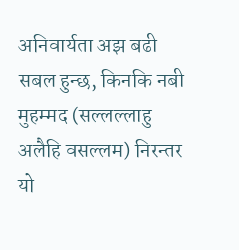अनिवार्यता अझ बढी सबल हुन्छ, किनकि नबी मुहम्मद (सल्लल्लाहु अलैहि वसल्लम) निरन्तर यो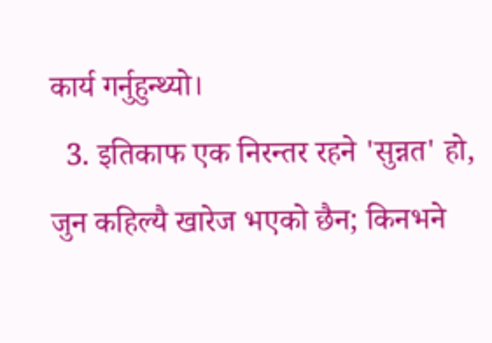कार्य गर्नुहुन्थ्यो।
  3. इतिकाफ एक निरन्तर रहने 'सुन्नत' हो, जुन कहिल्यै खारेज भएको छैन; किनभने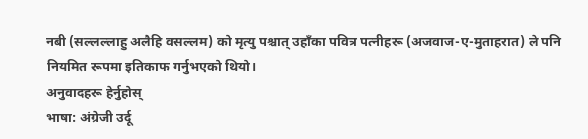नबी (सल्लल्लाहु अलैहि वसल्लम) को मृत्यु पश्चात् उहाँका पवित्र पत्नीहरू (अजवाज-ए-मुताहरात) ले पनि नियमित रूपमा इतिकाफ गर्नुभएको थियो।
अनुवादहरू हेर्नुहोस्
भाषा: अंग्रेजी उर्दू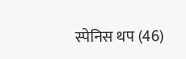स्पेनिस थप (46)